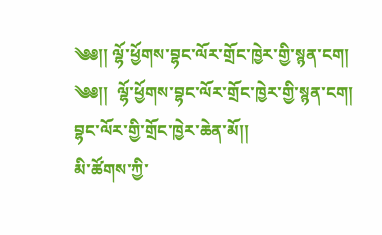༄༅།། ལྷོ་ཕྱོགས་བྷང་ལོར་གྲོང་ཁྱེར་གྱི་སྙན་ངག།
༄༅།།  ལྷོ་ཕྱོགས་བྷང་ལོར་གྲོང་ཁྱེར་གྱི་སྙན་ངག།
བྷང་ལོར་གྱི་གྲོང་ཁྱེར་ཆེན་མོ།།
མི་ཚོགས་ཀྱི་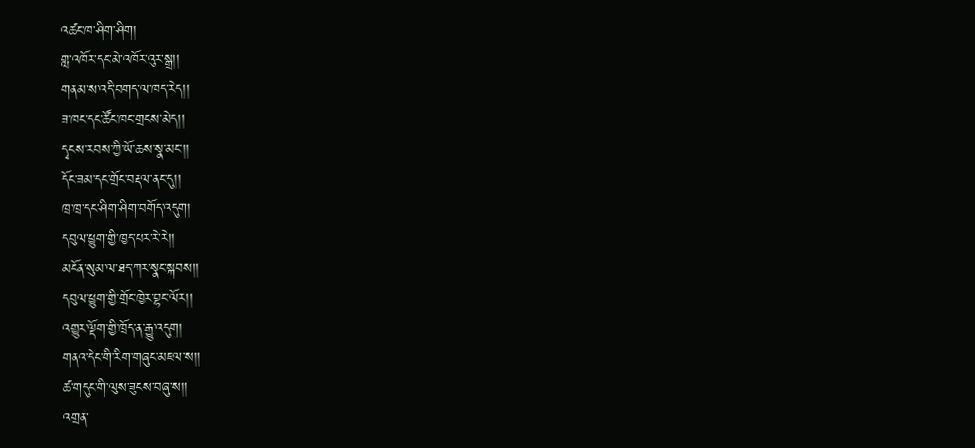འཚང་ཁ་ཤིག་ཤིག།
གླ་འཁོར་དང་མེ་འཁོར་འུར་སྒྲ།།
གནམ་ས་འདི་བགད་ལ་ཁད་རེད།།
ཟ་ཁང་དང་ཚོང་ཁང་གྲངས་མེད།།
དྭངས་རབས་ཀྱི་ཡོ་ཆས་སྣ་མང་།།
དོང་ཟམ་དང་གྲོང་བརྡལ་ནང་དུ།།
ཁྲ་ཁྲ་དང་ཤིག་ཤིག་བགོད་འདུག།
དབུལ་ཕྱུག་གྱི་ཁྱད་པར་རེ་རེ།།
མངོན་སུམ་ལ་ཐད་ཀར་སྣང་སྐབས།།
དབུལ་ཕྱུག་གྱི་གྲོང་ཁྱེར་བྷང་ལོར།།
འགྱུར་ལྡོག་གྱི་ཁྲོད་ན་རྒྱུ་འདུག།
གནའ་དེང་གི་རིག་གཞུང་མཇལ་ས།།
ཚ་གདུང་གི་ལུས་ཟུངས་བཞུ་ས།།
འགྲན་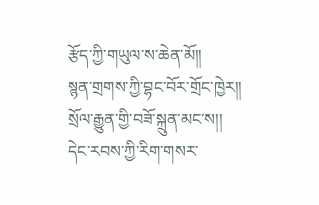རྩོད་ཀྱི་གཡུལ་ས་ཆེན་མོ།།
སྙན་གྲགས་ཀྱི་བྷང་བོར་གྲོང་ཁྱེར།།
སྲོལ་རྒྱུན་གྱི་བཟོ་སྐྲུན་མང་ས།།
དེང་རབས་ཀྱི་རིག་གསར་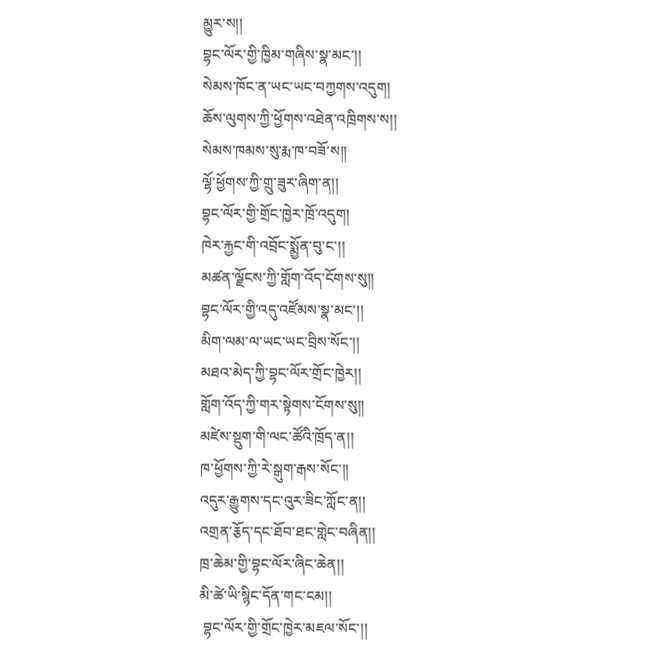མྱུར་ས།།
བྷང་ལོར་གྱི་ཁྱིམ་གཞིས་སྣ་མང་།།
སེམས་ཁོང་ན་ཡང་ཡང་བཀྱགས་འདུག།
ཆོས་ལུགས་ཀྱི་ཕྱོགས་འཐེན་འཁྲིགས་ས།།
སེམས་ཁམས་སུ་རྨ་ཁ་བཟོ་ས།།
ལྷོ་ཕྱོགས་ཀྱི་གྲུ་ཟུར་ཞིག་ན།།
བྷང་ལོར་གྱི་གྲོང་ཁྱེར་ཁྲོ་འདུག།
ཁེར་རྐྱང་གི་འབྲོང་སྨྱོན་བུ་ང་།།
མཚན་ལྗོངས་ཀྱི་གློག་འོད་ངོགས་སུ།།
བྷང་ལོར་གྱི་འདུ་འཛོམས་སྣ་མང་།།
མིག་ལམ་ལ་ཡང་ཡང་བྲིས་སོང་།།
མཐའ་མེད་ཀྱི་བྷང་ལོར་གྲོང་ཁྱེར།།
གློག་འོད་ཀྱི་གར་སྟེགས་ངོགས་སུ།།
མཛེས་སྡུག་གི་ལང་ཚོའི་ཁྲོད་ན།།
ཁ་ཕྱོགས་ཀྱི་རེ་སྒུག་རྒས་སོང་།།
འདུར་རྒྱུགས་དང་འུར་ཟིང་ཀློང་ན།།
འགྲན་རྕོད་དང་ཐོབ་ཐང་གླེང་བཞིན།།
ཁྲ་ཆེམ་གྱི་བྷང་ལོར་ཞིང་ཆེན།།
མི་ཚེ་ཡི་སྙིང་དོན་གང་ངམ།།
 བྷང་ལོར་གྱི་གྲོང་ཁྱེར་མཇལ་སོང་།།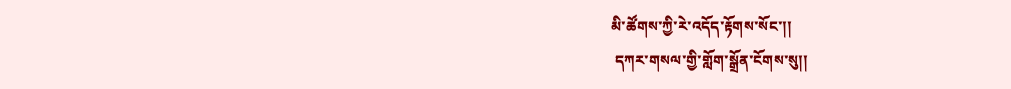མི་ཚོགས་ཀྱི་རེ་འདོད་རྟོགས་སོང་།།
 དཀར་གསལ་གྱི་གློག་སྒྲོན་ངོགས་སུ།།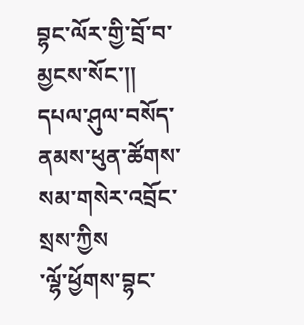བྷང་ལོར་གྱི་བྲོ་བ་མྱངས་སོང་།།
དཔལ་ཤུལ་བསོད་ནམས་ཕུན་ཚོགས་སམ་གསེར་འབྲོང་སྲས་ཀྱིས
་ལྷོ་ཕྱོགས་བྷང་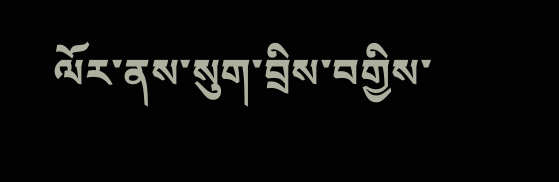ལོར་ནས་སུག་བྲིས་བགྱིས་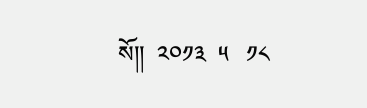སོ།།  ༢༠༡༣  ༥   ༡༨